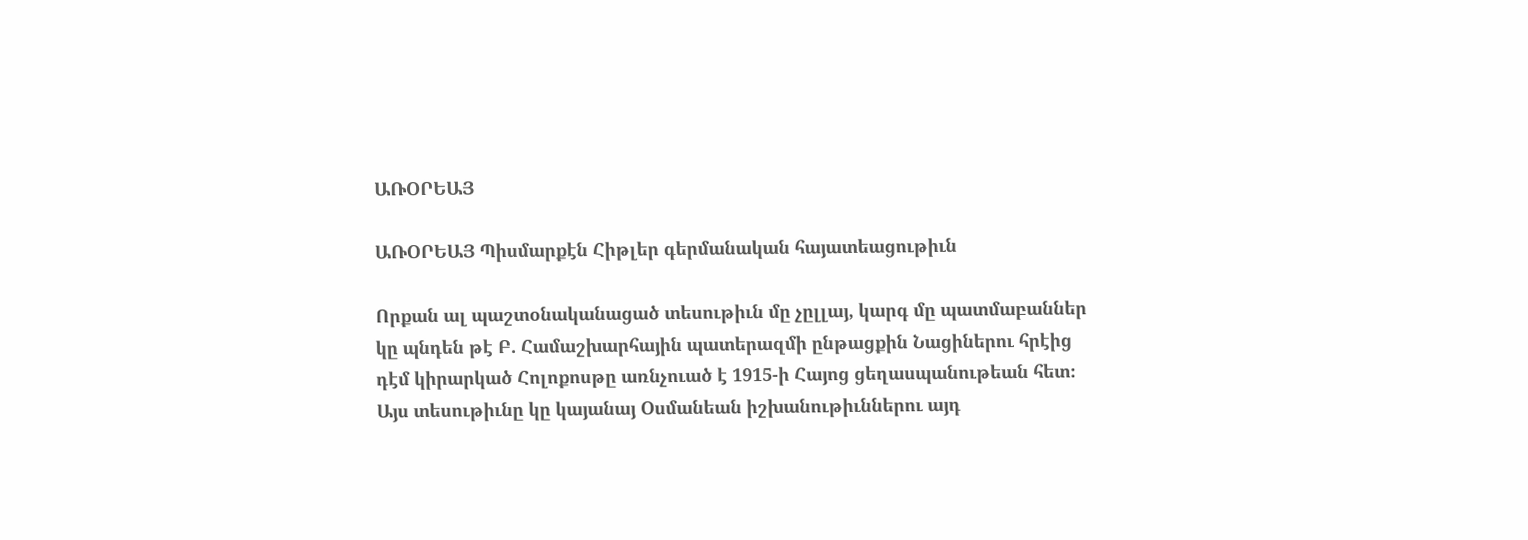ԱՌՕՐԵԱՅ

ԱՌՕՐԵԱՅ Պիսմարքէն Հիթլեր գերմանական հայատեացութիւն

Որքան ալ պաշտօնականացած տեսութիւն մը չըլլայ, կարգ մը պատմաբաններ կը պնդեն թէ Բ. Համաշխարհային պատերազմի ընթացքին Նացիներու հրէից դէմ կիրարկած Հոլոքոսթը առնչուած է 1915-ի Հայոց ցեղասպանութեան հետ։ Այս տեսութիւնը կը կայանայ Օսմանեան իշխանութիւններու այդ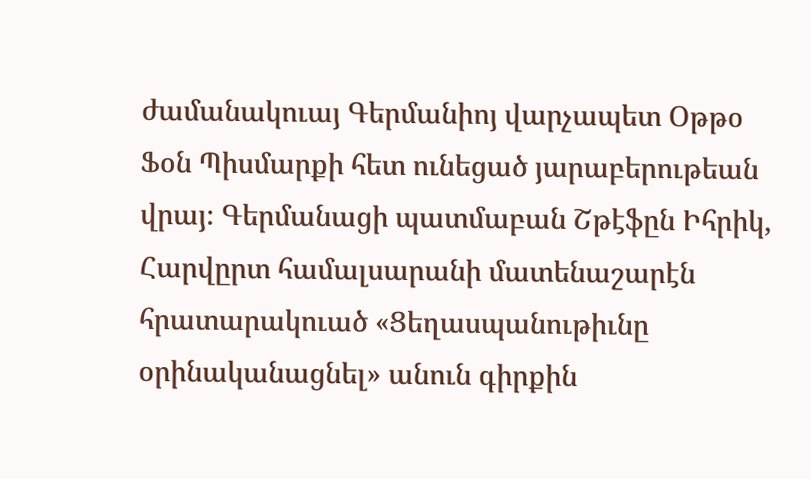ժամանակուայ Գերմանիոյ վարչապետ Օթթօ Ֆօն Պիսմարքի հետ ունեցած յարաբերութեան վրայ։ Գերմանացի պատմաբան Շթէֆըն Իհրիկ, Հարվըրտ համալսարանի մատենաշարէն հրատարակուած «Ցեղասպանութիւնը օրինականացնել» անուն գիրքին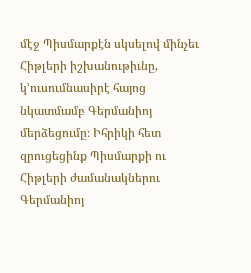մէջ Պիսմարքէն սկսելով մինչեւ Հիթլերի իշխանութիւնը, կ՚ուսումնասիրէ հայոց նկատմամբ Գերմանիոյ մերձեցումը։ Իհրիկի հետ զրուցեցինք Պիսմարքի ու Հիթլերի ժամանակներու Գերմանիոյ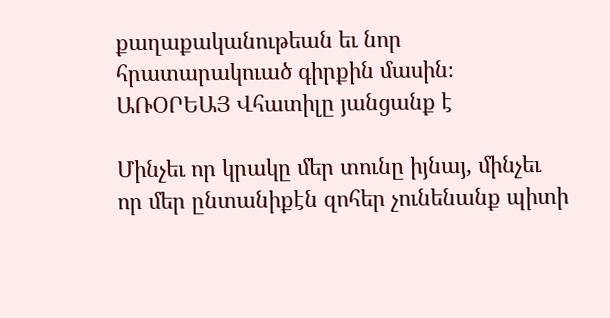քաղաքականութեան եւ նոր հրատարակուած գիրքին մասին։
ԱՌՕՐԵԱՅ Վհատիլը յանցանք է

Մինչեւ որ կրակը մեր տունը իյնայ, մինչեւ որ մեր ընտանիքէն զոհեր չունենանք պիտի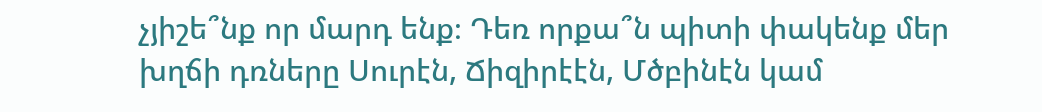չյիշե՞նք որ մարդ ենք։ Դեռ որքա՞ն պիտի փակենք մեր խղճի դռները Սուրէն, Ճիզիրէէն, Մծբինէն կամ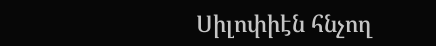Սիլոփիէն հնչող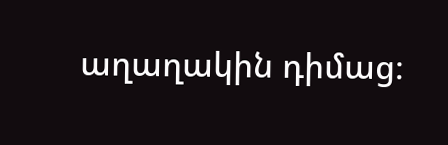աղաղակին դիմաց։